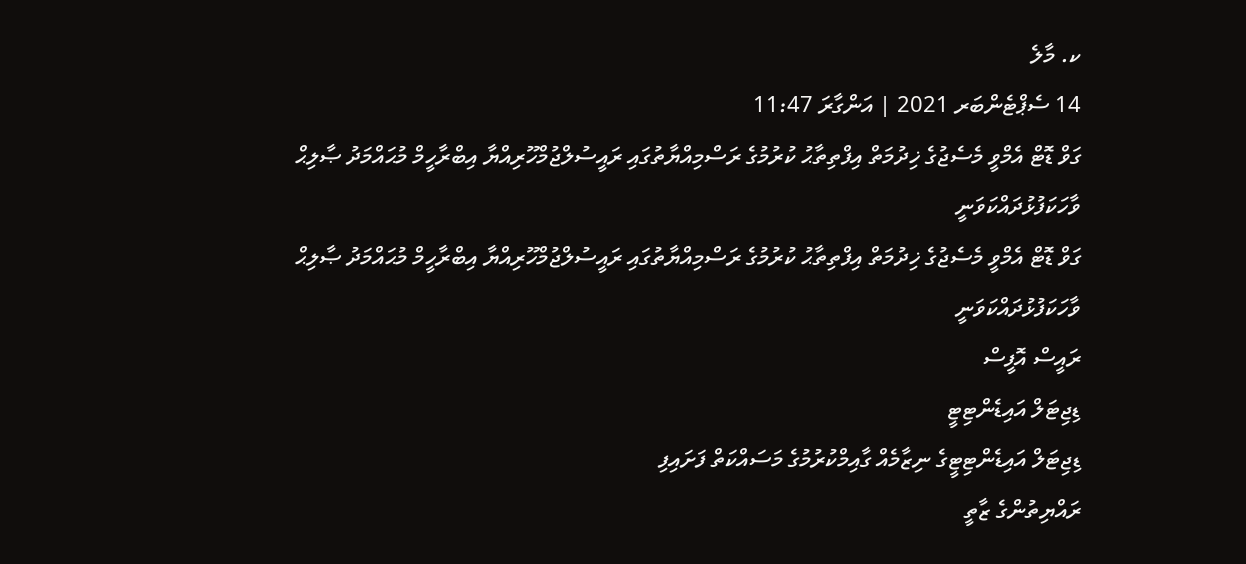ކ. މާލެ
14 ސެޕްޓެންބަރ 2021 | އަންގާރަ 11:47
ގަވް ޑޮޓް އެމްވީ މެސެޖުގެ ޚިދުމަތް އިފްތިތާޙު ކުރުމުގެ ރަސްމިއްޔާތުގައި ރައީސުލްޖުމްހޫރިއްޔާ އިބްރާހީމް މުޙައްމަދު ޞާލިޙް ވާހަކަފުޅުދައްކަވަނީ
ގަވް ޑޮޓް އެމްވީ މެސެޖުގެ ޚިދުމަތް އިފްތިތާޙު ކުރުމުގެ ރަސްމިއްޔާތުގައި ރައީސުލްޖުމްހޫރިއްޔާ އިބްރާހީމް މުޙައްމަދު ޞާލިޙް ވާހަކަފުޅުދައްކަވަނީ
ރައީސް އޮފީސް
ޑިޖިޓަލް އައިޑެންޓިޓީ
ޑިޖިޓަލް އައިޑެންޓިޓީގެ ނިޒާމެއް ގާއިމްކުރުމުގެ މަސައްކަތް ފަށައިފި
ރައްޔިތުންގެ ޒާތީ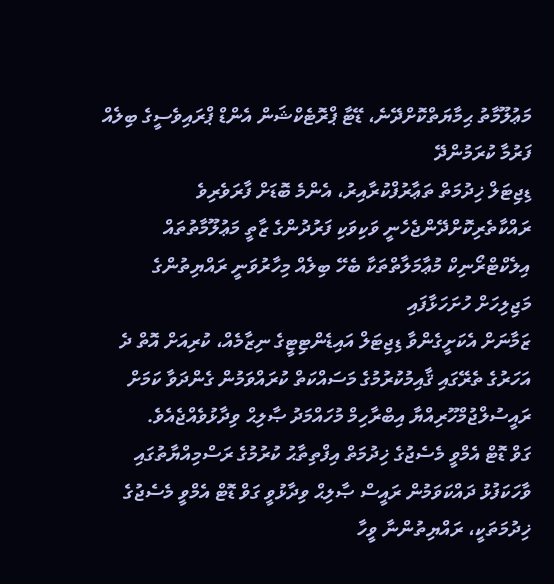މަޢުލޫމާތު ޙިމާޔަތްކޮށްދޭނެ، ޑޭޓާ ޕްރޮޓެކްޝަން އެންޑް ޕްރައިވެސީގެ ބިލެއް ފަރުމާ ކުރަމުންދޭ
ޑިޖިޓަލް ޚިދުމަތް ތަޢާރުފްކުރާއިރު، އެންމެ ބޮޑަށް ފާރަވެރިވެ ރައްކާތެރިކޮށްދޭންޖެހެނީ ވަކިވަކި ފަރުދުންގެ ޒާތީ މަޢުލޫމާތުތައް
އިލެކްޓްރޯނިކް މުޢާމަލާތްތަކާ ބެހޭ ބިލެއް މިހާރުވަނީ ރައްޔިތުންގެ މަޖިލިހަށް ހުށަހަޅާފައި
ޒަމާނަށް އެކަށީގެންވާ ޑިޖިޓަލް އައިޑެންޓިޓީގެ ނިޒާމެއް، ކުރިއަށް އޮތް ދެ އަހަރުގެ ތެރޭގައި ޤާއިމުކުރުމުގެ މަސައްކަތް ކުރައްވަމުން ގެންދަވާ ކަމަށް ރައީސުލްޖުމްހޫރިއްޔާ އިބްރާހިމް މުހައްމަދު ޞާލިޙް ވިދާޅުވެއްޖެއެވެ.
ގަވް ޑޮޓް އެމްވީ މެސެޖުގެ ޚިދުމަތް އިފްތިތާޙު ކުރުމުގެ ރަސްމިއްޔާތުގައި ވާހަކަފުޅު ދައްކަވަމުން ރައީސް ޞާލިޙް ވިދާޅުވީ ގަވް ޑޮޓް އެމްވީ މެސެޖުގެ ޚިދުމަތަކީ، ރައްޔިތުންނާ ވީހާ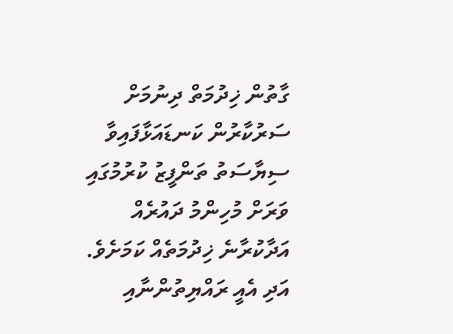ގާތުން ޚިދުމަތް ދިނުމަށް ސަރުކާރުން ކަނޑައަޅާފައިވާ ސިޔާސަތު ތަންފީޒު ކުރުމުގައި ވަރަށް މުހިންމު ދައުރެއް އަދާކުރާނެ ޚިދުމަތެއް ކަމަށެވެ. އަދި އެއީ ރައްޔިތުންނާއި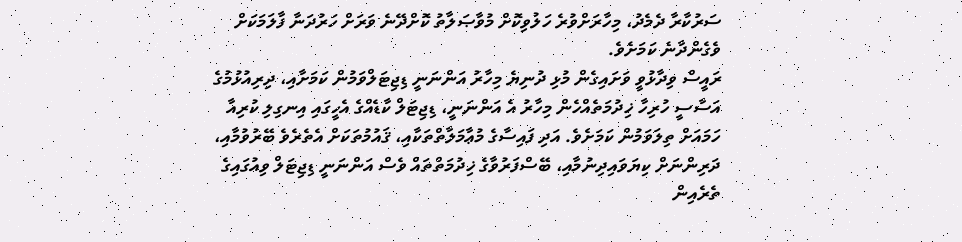ސަރުކާރާ ދެމެދު، މިހާރަށްވުރެ ހަލުވިކޮށް މުވާޞަލާތު ކޮށްދޭނެ ވަރަށް ހަރުދަނާ ފާލަމަކަށް ވެގެންދާނެ ކަމަށެވެ.
ރައީސް ވިދާޅުވީ ވަށައިގެން މުޅި ދުނިޔެ މިހާރު އަންނަނީ ޑިޖިޓަލްވަމުން ކަމަށާއި، ދިރިއުޅުމުގެ އަސާސީ ހުރިހާ ޚިދުމަތެއްހެން މިހާރު އެ އަންނަނީ، ޑިޖިޓަލް ކާޑެއްގެ އެހީގައި އިނގިލި ކުރިއާ ހަމައަށް ތިލަވަމުން ކަމަށެވެ. އަދި ފައިސާގެ މުޢާމަލާތްތަކާއި، ޤައުމުތަކަށް އެތެރެވެ ބޭރުވުމާއި، ދަރިންނަށް ކިޔަވައިދިނުމާއި، ބޭސްފަރުވާގެ ޚިދުމަތްތައް ވެސް އަންނަނީ ޑިޖިޓަލް ވިއުގައިގެ ތެރެއިން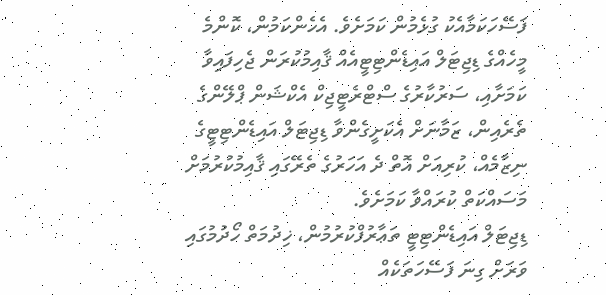ފަސޭހަކަމާއެކު ގުޅެމުން ކަމަށެވެ. އެހެންކަމުން، ކޮންމެ މީހެއްގެ ޑިޖިޓަލް އައިޑެންޓިޓީއެއް ޤާއިމުކުރަން ޖެހިފައިވާ ކަމަށާއި، ސަރުކާރުގެ ސްޓްރެޓީޖިކް އެކްޝަން ޕްލޭންގެ ތެރެއިން، ޒަމާނަށް އެކަށީގެންވާ ޑިޖިޓަލް އައިޑެންޓިޓީގެ ނިޒާމެއް، ކުރިއަށް އޮތް ދެ އަހަރުގެ ތެރޭގައި ޤާއިމުކުރުމަށް މަސައްކަތް ކުރައްވާ ކަމަށެވެ.
ޑިޖިޓަލް އައިޑެންޓިޓީ ތަޢާރުފްކުރުމުން، ޚިދުމަތް ހޯދުމުގައި ވަރަށް ގިނަ ފަސޭހަތަކެއް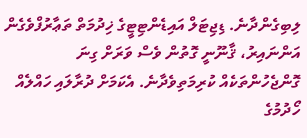ލިބިގެންދާނެ. ޑިޖިޓަލް އައިޑެންޓިޓީގެ ޚިދުމަތް ތަޢާރުފްވެގެން އަންނައިރު، ޤާނޫނީ ގޮތުން ވެސް ވަރަށް ގިނަ ގޮންޖެހުންތަކެއް ކުރިމަތިވެދާނެ. އެކަމަށް ދުރާލައި ހައްލެއް ހޯދުމުގެ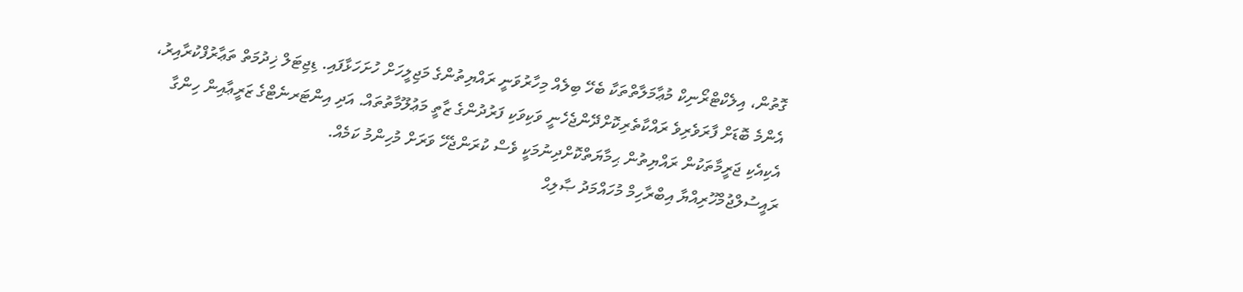ގޮތުން، އިލެކްޓްރޯނިކް މުޢާމަލާތްތަކާ ބެހޭ ބިލެއް މިހާރުވަނީ ރައްޔިތުންގެ މަޖިލީހަށް ހުށަހަޅާފައި. ޑިޖިޓަލް ޚިދުމަތް ތަޢާރުފްކުރާއިރު، އެންމެ ބޮޑަށް ފާރަވެރިވެ ރައްކާތެރިކޮށްދޭންޖެހެނީ ވަކިވަކި ފަރުދުންގެ ޒާތީ މަޢުލޫމާތުތައް. އަދި އިންޓަރނެޓްގެ ޒަރީޢާއިން ހިންގާ އެކިއެކި ޖަރީމާތަކުން ރައްޔިތުން ޙިމާޔަތްކޮށްދިނުމަކީ ވެސް ކުރަންޖެހޭ ވަރަށް މުހިންމު ކަމެއް.
ރައީސުލްޖުމްހޫރިއްޔާ އިބްރާހިމް މުހައްމަދު ޞާލިޙް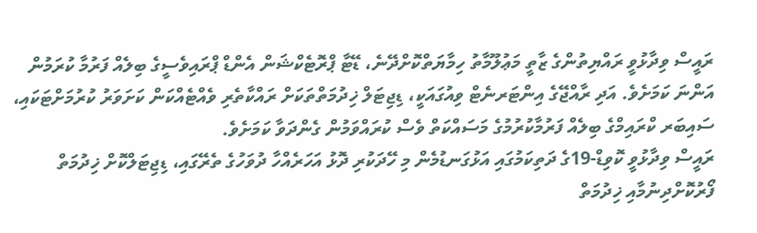ރައީސް ވިދާޅުވީ ރައްޔިތުންގެ ޒާތީ މަޢުލޫމާތު ހިމާޔަތްކޮށްދޭނެ، ޑޭޓާ ޕްރޮޓެކްޝަން އެންޑް ޕްރައިވެސީގެ ބިލެއް ފަރުމާ ކުރަމުން އަންނަ ކަމަށެވެ. އަދި ރާއްޖޭގެ އިންޓަރނެޓް ވިއުގައަކީ، ޑިޖިޓަލް ޚިދުމަތްތަކަށް ރައްކާތެރި ވެއްޓެއްކަން ކަށަވަރު ކުރުމަށްޓަކައި، ސައިބަރ ކްރައިމްގެ ބިލެއް ފަރުމާކުރުމުގެ މަސައްކަތް ވެސް ކުރައްވަމުން ގެންދަވާ ކަމަށެވެ.
ރައީސް ވިދާޅުވީ ކޮވިޑް-19ގެ ދަތިކަމުގައި އަޅުގަނޑުމެން މި ހޭދަކުރި ދޮޅު އަހަރެއްހާ ދުވަހުގެ ތެރޭގައި، ޑިޖިޓަލްކޮށް ޚިދުމަތް ފޯރުކޮށްދިނުމާއި ޚިދުމަތް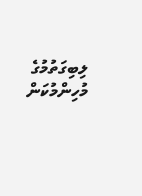ލިބިގަތުމުގެ މުހިންމުކަން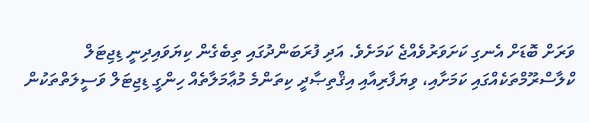ވަރަށް ބޮޑަށް އެނގި ކަށަވަރުވެއްޖެ ކަމަށެވެ. އަދި ފުރަބަންދުގައި ތިބެގެން ކިޔަވައިދިނީ ޑިޖިޓަލް ކްލާސްރޫމްތަކެއްގައި ކަމަށާއި، ވިޔަފާރިއާއި އިޤްތިޞާދީ ކިތަންމެ މުޢާމަލާތެއް ހިންގީ ޑިޖިޓަލް ވަސީލަތްތަކުން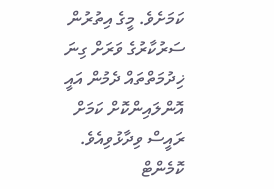ކަމަށެވެ. މީގެ އިތުރުން ސަރުކާރުގެ ވަރަށް ގިނަ ޚިދުމަތްތައް ދެމުން އައީ އޮންލައިންކޮށް ކަމަށް ރައީސް ވިދާޅުވިއެވެ.
ކޮމެންޓް